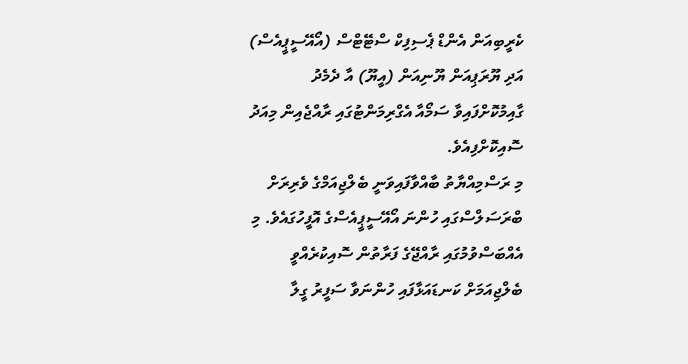ކެރީބިއަން އެންޑް ޕެސިފިކް ސްޓޭޓްސް (އޯއޭސީޕީއެސް) އަދި ޔޫރަޕިއަން ޔޫނިއަން (އީޔޫ) އާ ދެމެދު ގާއިމުކޮށްފައިވާ ސަމޯއާ އެގްރިމަންޓުގައި ރާއްޖެއިން މިއަދު ސޮއިކޮށްފިއެވެ.
މި ރަސްމިއްޔާތު ބާއްވާފައިވަނީ ބެލްޖިއަމްގެ ވެރިރަށް ބްރަސަލްސްގައި ހުންނަ އޯއޭސީޕީއެސްގެ އޮފީހުގައެވެ. މި އެއްބަސްވުމުގައި ރާއްޖޭގެ ފަރާތުން ސޮއިކުރެއްވީ ބެލްޖިއަމަށް ކަނޑައަޅާފައި ހުންނަވާ ސަފީރު ގީލާ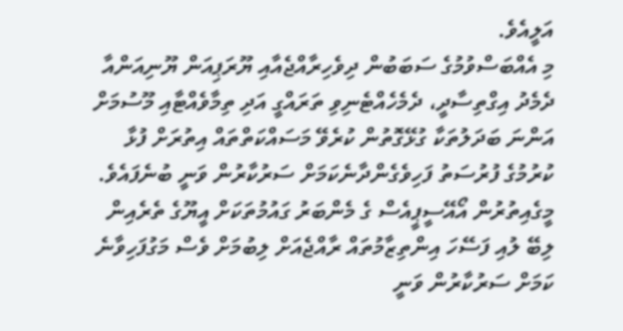އަލީއެވެ.
މި އެއްބަސްވުމުގެ ސަބަބުން ދިވެހިރާއްޖެއާއި ޔޫރަޕިއަން ޔޫނިއަންއާ ދެމެދު އިގްތިސާދީ، ދެމެހެއްޓެނިވި ތަރައްގީ އަދި ތިމާވެއްޓާއި މޫސުމަށް އަންނަ ބަދަލުތަކާ ގުޅޭގޮތުން ކުރެވޭ މަސައްކަތްތައް އިތުރަށް ފުޅާ ކުރުމުގެ ފުރުސަތު ފަހިވެގެންދާނެކަމަށް ސަރުކާރުން ވަނީ ބުނެފައެވެ. މީގެއިތުރުން އޯއޭސީޕީއެސް ގެ މެންބަރު ގައުމުތަކަށް އީޔޫގެ ތެރެއިން ލިބޭ ލުއި ފަސޭހަ އިންތިޒާމުތައް ރާއްޖެއަށް ލިބުމަށް ވެސް މަގުފަހިވާނެ ކަމަށް ސަރުކާރުން ވަނީ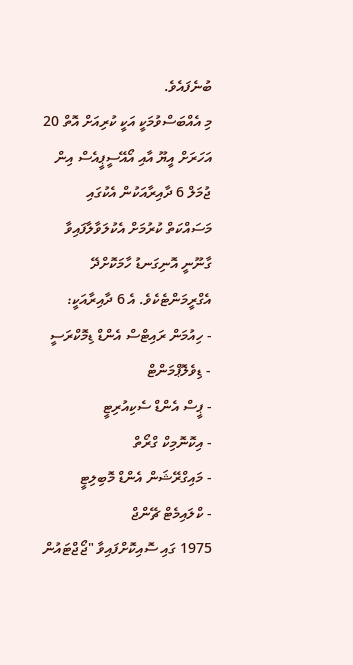ބުނެފައެވެ.
މި އެއްބަސްވުމަކީ އަކީ ކުރިއަށް އޮތް 20 އަހަރަށް އީޔޫ އާއި އޯއޭސީޕީއެސް އިން ޖުމަލް 6 ދާއިރާއަކުން އެކުގައި މަސައްކަތް ކުރުމަށް އެކުލަވާލާފައިވާ ގާނޫނީ އޮނިގަނޑު ހާމަކޮށްދޭ އެގްރީމަންޓެކެވެ. އެ 6 ދާއިރާއަކީ:
- ހިއުމަން ރައިޓްސް އެންޑް ޑިމޮކްރަސީ
- ޑިވެލޮޕްމަންޓް
- ޕީސް އެންޑް ސެކިއުރިޓީ
- އިކޮނޮމިކް ގްރޯތް
- މައިގްރޭޝަން އެންޑް މޮބިލިޓީ
- ކްލައިމެޓް ޗޭންޖް
1975 ގައި ސޮއިކޮށްފައިވާ "ޖޯޖްޓައުން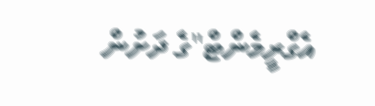އެގްރީމެންޓް"ގެ ދަށުން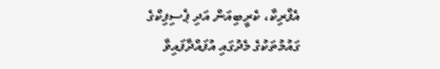އެފްރިކާ، ކެރީބިއަން އަދި ޕެސިފިކްގެ ގައުމުތަކުގެ މެދުގައި އުފައްދާފައިވާ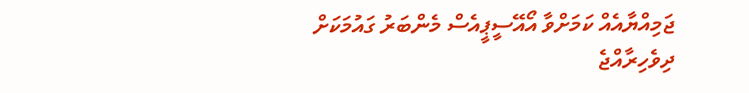ޖަމިއްޔާއެއް ކަމަށްވާ އޯއޭސީޕީއެސް މެންބަރު ގައުމަކަށް ދިވެހިރާއްޖެ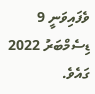ވެފައިވަނީ 9 ޑިސެމްބަރު 2022 ގައެވެ.